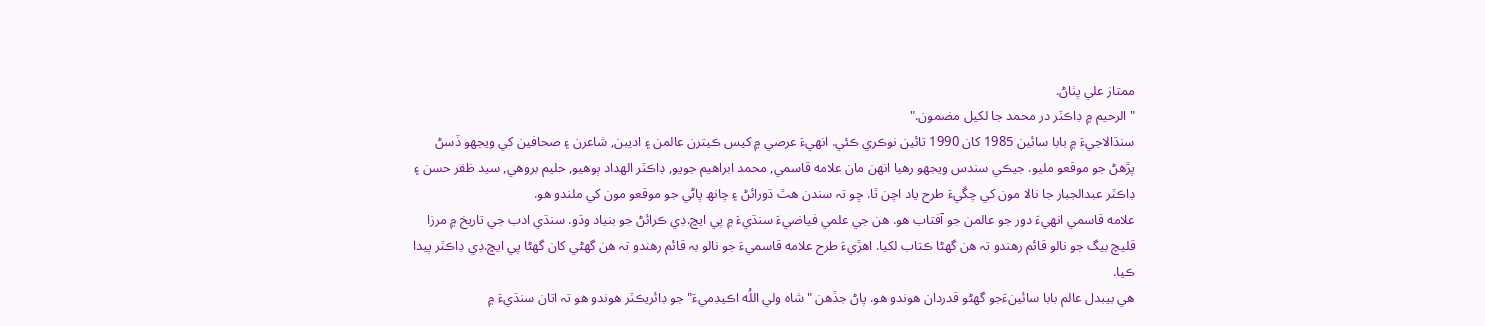ممتاز علي پٺاڻ.
"الرحيم ۾ ڊاڪٽر در محمد جا لکيل مضمون."
سنڌالاجيءَ ۾ بابا سائين 1985 کان 1990 تائين نوڪري ڪئي. انھيءَ عرصي ۾ کيس ڪيترن عالمن ۽ اديبن, شاعرن ۽ صحافين کي ويجهو ڏسڻ پڙھڻ جو موقعو مليو. جيڪي سندس ويجهو رهيا انھن مان علامه قاسمي, محمد ابراهيم جويو, ڊاڪٽر الهداد ٻوھيو, حليم بروهي, سيد ظفر حسن ۽ ڊاڪٽر عبدالجبار جا نالا مون کي چڱيءَ طرح ياد اچن ٿا. ڇو تہ سندن هٿ ڌورائڻ ۽ چانھ پاڻي جو موقعو مون کي ملندو هو.
علامه قاسمي انھيءَ دور جو عالمن جو آفتاب هو. هن جي علمي فياضيءَ سنڌيءَ ۾ پي ايڇ.ڊي ڪرائڻ جو بنياد وڌو. سنڌي ادب جي تاريخ ۾ مرزا قليچ بيگ جو نالو قائم رهندو تہ هن گهڻا ڪتاب لکيا. اهڙيءَ طرح علامه قاسميءَ جو نالو بہ قائم رهندو تہ هن گهڻي کان گهڻا پي ايڇ.ڊي ڊاڪٽر پيدا ڪيا.
هي بيبدل عالم بابا سائينءَجو گهڻو قدردان هوندو هو. پاڻ جڏهن "شاه ولي اللُه اڪيڊميءَ" جو ڊائريڪٽر هوندو هو تہ اتان سنڌيءَ ۾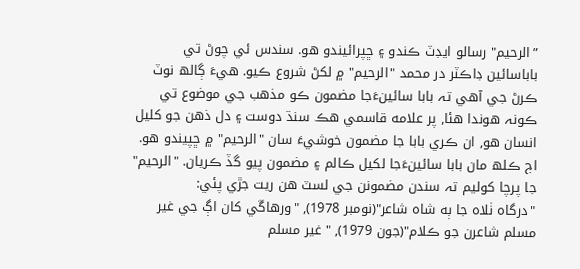”الرحيم" رسالو ايڊٽ ڪندو ۽ ڇپرائيندو هو. سندس ئي چوڻ تي باباسائين ڊاڪٽر در محمد "الرحيم" ۾ لکڻ شروع ڪيو. هيءَ ڳالھ نوٽ ڪرڻ جي آھي تہ بابا سائينءَجا مضمون ڪو مذھب جي موضوع تي ڪونہ هوندا هئا, پر علامه قاسمي هڪ سنڌ دوست ۽ دل ذھن جو کليل انسان هو, ان ڪري بابا جا مضمون خوشيءَ سان "الرحيم" ۾ ڇپيندو هو.
اڄ ڪلھ مان بابا سائينءَجا لکيل ڪالم ۽ مضمون پيو گڏ ڪريان. "الرحيم" جا پرچا کوليم تہ سندن مضمونن جي لسٽ ھن ريت جڙي پئي:
"درگاه ٺلاه جا ٻه شاه شاعر"(نومبر 1978), "ورهاڱي کان اڳ جي غير مسلم شاعرن جو ڪلام"(جون 1979), " غير مسلم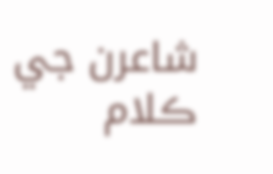شاعرن جي ڪلام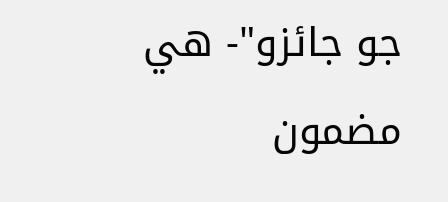جو جائزو"- هي مضمون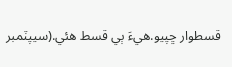قسطوار ڇپيو.هيءَ ٻي قسط هئي.(سيپٽمبر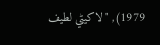1979), "لاکيڻي لطيف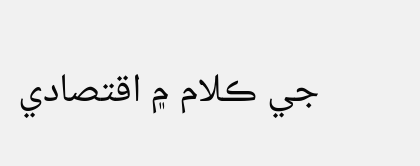جي ڪلام ۾ اقتصادي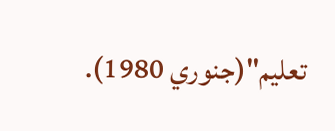تعليم"(جنوري 1980).